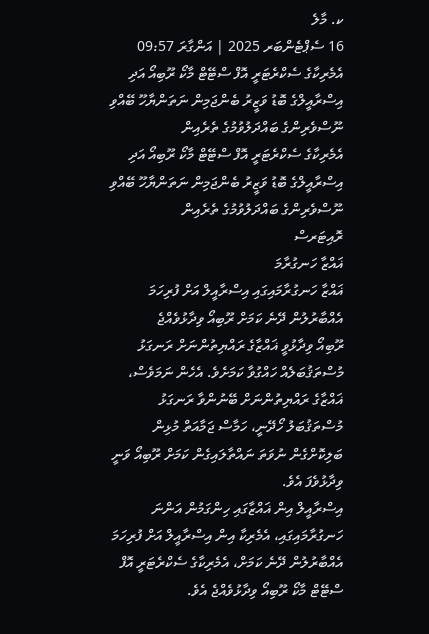ކ. މާލެ
16 ސެޕްޓެންބަރ 2025 | އަންގާރަ 09:57
އެމެރިކާގެ ސެކްރެޓަރީ އޮފް ސްޓޭޓް މާކޯ ރޫބިއޯ އަދި އިސްރާއީލްގެ ބޮޑު ވަޒީރު ބެންޖަމިން ނަތަންޔާހޫ ބޭއްވި ނޫސްވެރިންގެ ބައްދަލުވުމުގެ ތެރެއިން
އެމެރިކާގެ ސެކްރެޓަރީ އޮފް ސްޓޭޓް މާކޯ ރޫބިއޯ އަދި އިސްރާއީލްގެ ބޮޑު ވަޒީރު ބެންޖަމިން ނަތަންޔާހޫ ބޭއްވި ނޫސްވެރިންގެ ބައްދަލުވުމުގެ ތެރެއިން
ރޮއިޓަރސް
ޣައްޒާ ހަނގުރާމަ
ޣައްޒާ ހަނގުރާމައިގައި އިސްރާއީލް އަށް ފުރިހަމަ އެއްބާރުލުން ދޭނެ ކަމަށް ރޫބިއޯ ވިދާޅުވެއްޖެ
ރޫބިއޯ ވިދާޅުވީ ޣައްޒާގެ ރައްޔިތުންނަށް ރަނގަޅު މުސްތަޤުބަލެއް ހައްގުވާ ކަމަށެވެ. އެހެން ނަމަވެސް، ޣައްޒާގެ ރައްޔިތުންނަށް ބޭނުންވާ ރަނގަޅު މުސްތަޤުބަލު ހޯދޭނީ، ހަމާސް ޖަމާއަތް މުޅިން ބަލިކޮށްގެން ނުވަތަ ނައްތާލައިގެން ކަމަށް ރޫބިއޯ ވަނީ ވިދާޅުވެފަ އެވެ.
އިސްރާއީލް އިން ޣައްޒާގައި ހިންގަމުން އަންނަ ހަނގުރާމައިގައި، އެމެރިކާ އިން އިސްރާއީލް އަށް ފުރިހަމަ އެއްބާރުލުން ދޭނެ ކަމަށް، އެމެރިކާގެ ސެކްރެޓަރީ އޮފް ސްޓޭޓް މާކޯ ރޫބިއޯ ވިދާޅުވެއްޖެ އެވެ.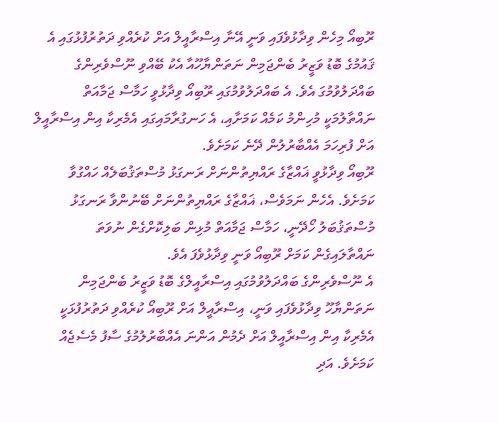ރޫބިއޯ މިހެން ވިދާޅުވެފައި ވަނީ އޭނާ އިސްރާއީލް އަށް ކުރެއްވި ދަތުރުފުޅުގައި އެ ޤައުމުގެ ބޮޑު ވަޒީރު ބެންޖަމިން ނަތަންޔާހޫއާ އެކު ބޭއްވި ނޫސްވެރިންގެ ބައްދަލުވުމުގަ އެވެ. އެ ބައްދަލުވުމުގައި ރޫބިއޯ ވިދާޅުވީ ހަމާސް ޖަމާއަތް ނައްތާލުމަކީ މުހިންމު ކަމެއް ކަމަށާއި، އެ ހަނގުރާމައިގައި އެމެރިކާ އިން އިސްރާއީލް އަށް ފުރިހަމަ އެއްބާރުލުން ދޭނެ ކަމަށެވެ.
ރޫބިއޯ ވިދާޅުވީ ޣައްޒާގެ ރައްޔިތުންނަށް ރަނގަޅު މުސްތަޤުބަލެއް ހައްގުވާ ކަމަށެވެ. އެހެން ނަމަވެސް، ޣައްޒާގެ ރައްޔިތުންނަށް ބޭނުންވާ ރަނގަޅު މުސްތަޤުބަލު ހޯދޭނީ، ހަމާސް ޖަމާއަތް މުޅިން ބަލިކޮށްގެން ނުވަތަ ނައްތާލައިގެން ކަމަށް ރޫބިއޯ ވަނީ ވިދާޅުވެފަ އެވެ.
އެ ނޫސްވެރިންގެ ބައްދަލުވުމުގައި އިސްރާއީލްގެ ބޮޑު ވަޒީރު ބެންޖަމިން ނަތަންޔާހޫ ވިދާޅުވެފައި ވަނީ، އިސްރާއީލް އަށް ރޫބިއޯ ކުރެއްވި ދަތުރުފުޅަކީ އެމެރިކާ އިން އިސްރާއީލް އަށް ދެމުން އަންނަ އެއްބާރުލުމުގެ ސާފު މެސެޖެއް ކަމަށެވެ. އަދި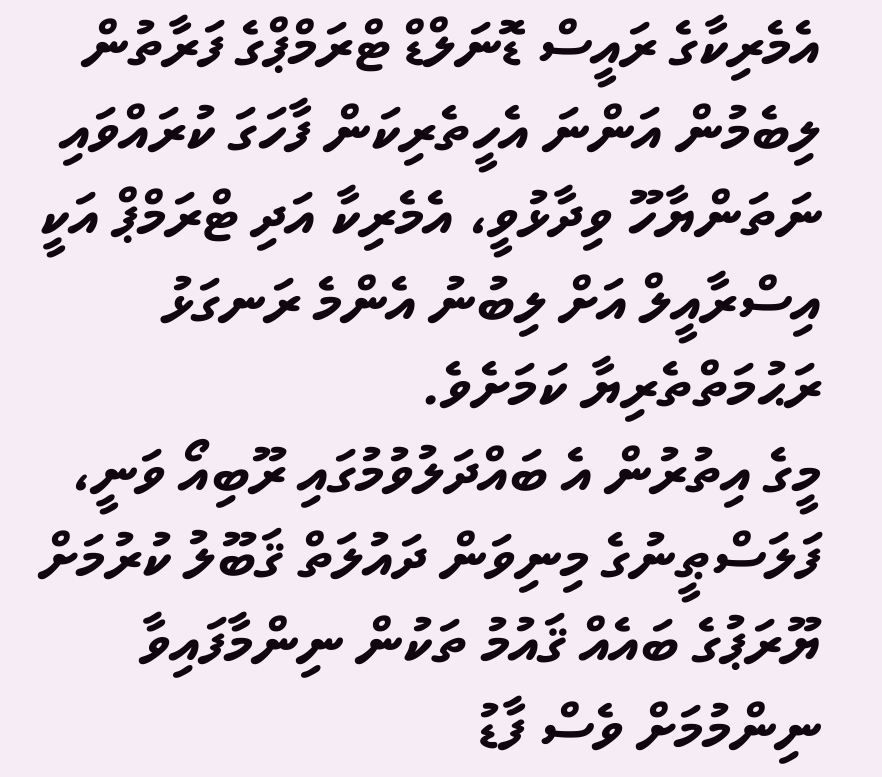އެމެރިކާގެ ރައީސް ޑޮނަލްޑް ޓްރަމްޕްގެ ފަރާތުން ލިބެމުން އަންނަ އެހީތެރިކަން ފާހަގަ ކުރައްވައި ނަތަންޔާހޫ ވިދާޅުވީ، އެމެރިކާ އަދި ޓްރަމްޕް އަކީ އިސްރާއީލް އަށް ލިބުނު އެންމެ ރަނގަޅު ރަޙުމަތްތެރިޔާ ކަމަށެވެ.
މީގެ އިތުރުން އެ ބައްދަލުވުމުގައި ރޫބިއޯ ވަނީ، ފަލަސްޠީނުގެ މިނިވަން ދައުލަތް ޤަބޫލު ކުރުމަށް ޔޫރަޕުގެ ބައެއް ޤައުމު ތަކުން ނިންމާފައިވާ ނިންމުމަށް ވެސް ފާޑު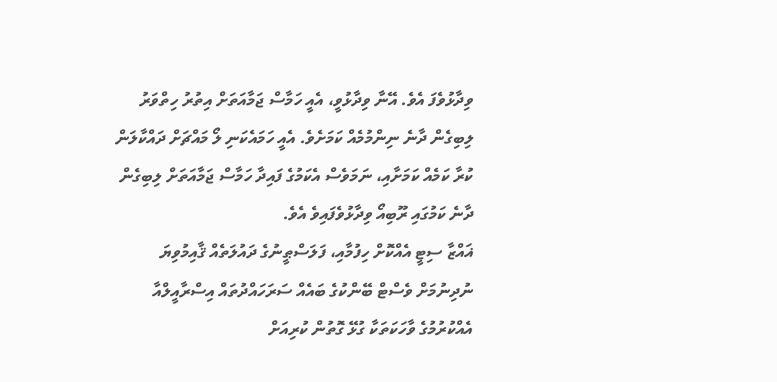ވިދާޅުވެފަ އެވެ. އޭނާ ވިދާޅުވީ، އެއީ ހަމާސް ޖަމާއަތަށް އިތުރު ހިތްވަރު ލިބިގެން ދާނެ ނިންމުމެއް ކަމަށެވެ. އެއީ ހަމައެކަނި ލޯ މައްޗަށް ދައްކާލަން ކުރާ ކަމެއް ކަމަށާއި، ނަމަވެސް އެކަމުގެ ފައިދާ ހަމާސް ޖަމާއަތަށް ލިބިގެން ދާނެ ކަމުގައި ރޫބިއޯ ވިދާޅުވެފައިވެ އެވެ.
ޣައްޒާ ސިޓީ އެއްކޮށް ހިފުމާއި، ފަލަސްޠީނުގެ ދައުލަތެއް ޤާއިމުވިޔަ ނުދިނުމަށް ވެސްޓް ބޭންކުގެ ބައެއް ސަރަހައްދުތައް އިސްރާއީލްއާ އެއްކުރުމުގެ ވާހަކަތަކާ ގުޅޭ ގޮތުން ކުރިއަށް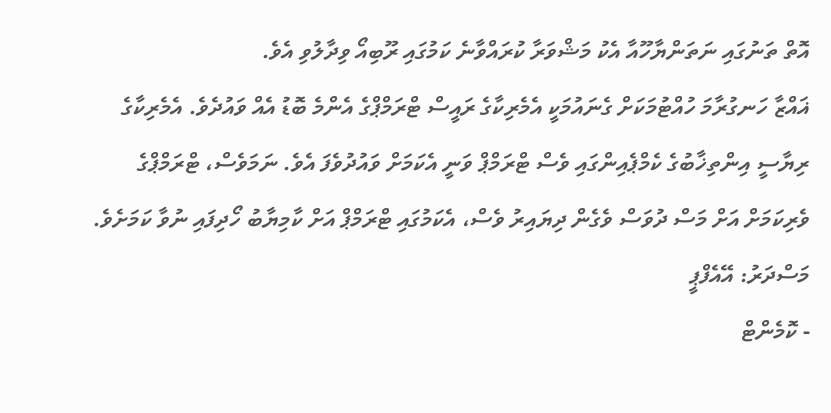އޮތް ތަނުގައި ނަތަންޔާހޫއާ އެކު މަޝްވަރާ ކުރައްވާނެ ކަމުގައި ރޫބިއޯ ވިދާލުވި އެވެ.
ޣައްޒާ ހަނގުރާމަ ހުއްޓުމަކަށް ގެނައުމަކީ އެމެރިކާގެ ރައީސް ޓްރަމްޕްގެ އެންމެ ބޮޑު އެއް ވައުދެވެ. އެމެރިކާގެ ރިޔާސީ އިންތިޚާބުގެ ކެމްޕެއިންގައި ވެސް ޓްރަމްޕް ވަނީ އެކަމަށް ވައުދުވެފަ އެވެ. ނަމަވެސް، ޓްރަމްޕްގެ ވެރިކަމަށް އަށް މަސް ދުވަސް ވެގެން ދިޔައިރު ވެސް، އެކަމުގައި ޓްރަމްޕް އަށް ކާމިޔާބު ހޯދިފައި ނުވާ ކަމަށެވެ.
މަސްދަރު: އޭއެފްޕީ
- ކޮމެންޓް